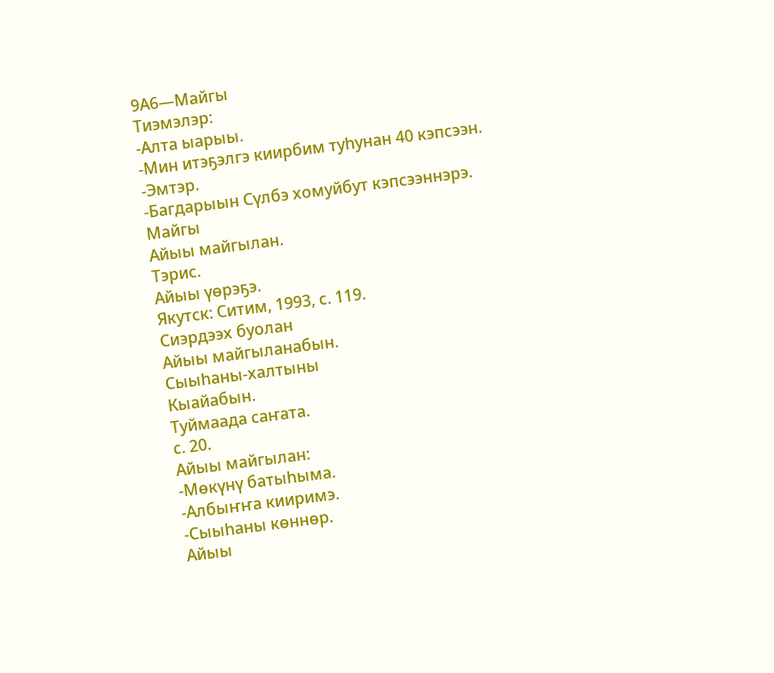9А6—Майгы
Тиэмэлэр:
-Алта ыарыы.
-Мин итэҕэлгэ киирбим туһунан 40 кэпсээн.
-Эмтэр.
-Багдарыын Сүлбэ хомуйбут кэпсээннэрэ.
Майгы
Айыы майгылан.
Тэрис.
Айыы үөрэҕэ.
Якутск: Ситим, 1993, с. 119.
Сиэрдээх буолан
Айыы майгыланабын.
Сыыһаны-халтыны
Кыайабын.
Туймаада саҥата.
с. 20.
Айыы майгылан:
-Мөкүнү батыһыма.
-Албыҥҥа кииримэ.
-Сыыһаны көннөр.
Айыы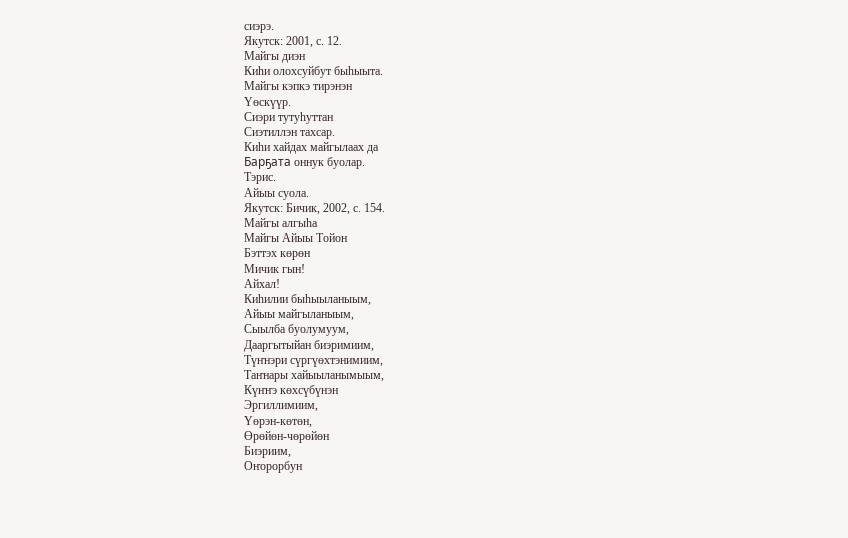сиэрэ.
Якутск: 2001, с. 12.
Майгы диэн
Киһи олохсуйбут быһыыта.
Майгы кэпкэ тирэнэн
Үөскүүр.
Сиэри тутуһуттан
Сиэтиллэн тахсар.
Киһи хайдах майгылаах да
Барҕата оннук буолар.
Тэрис.
Айыы суола.
Якутск: Бичик, 2002, с. 154.
Майгы алгыһа
Майгы Айыы Тойон
Бэттэх көрөн
Мичик гын!
Айхал!
Киһилии быһыыланыым,
Айыы майгыланыым,
Сыылба буолумуум,
Дааргытыйан биэримиим,
Түҥнэри сүргүөхтэнимиим,
Таҥнары хайыыланымыым,
Күҥҥэ көхсүбүнэн
Эргиллимиим,
Үөрэн-көтөн,
Өрөйөн-чөрөйөн
Биэриим,
Оҥорорбун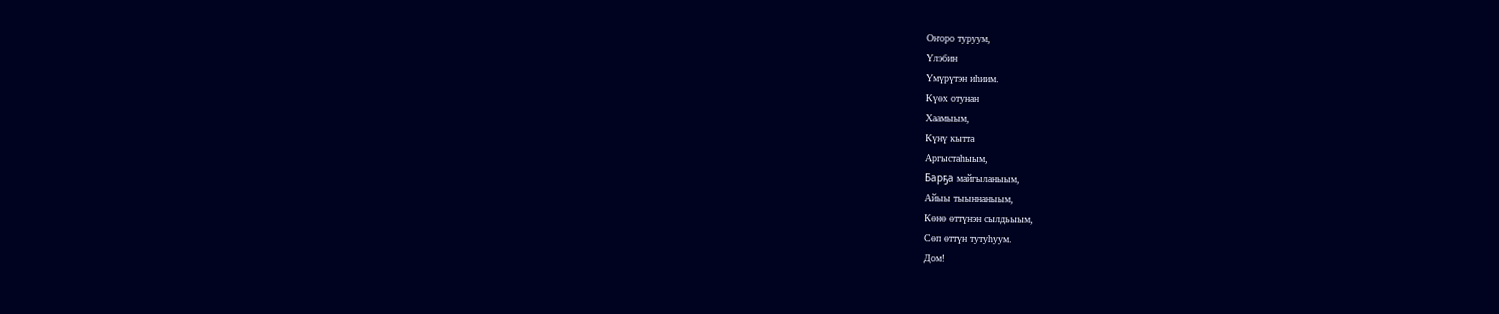Оҥоро туруум,
Үлэбин
Үмүрүтэн иһиим.
Күөх отунан
Хаамыым,
Күнү кытта
Аргыстаһыым,
Барҕа майгыланыым,
Айыы тыыннаныым,
Көнө өттүнэн сылдьыым,
Сөп өттүн тутуһуум.
Дом!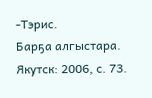-Тэрис.
Барҕа алгыстара.
Якутск: 2006, с. 73.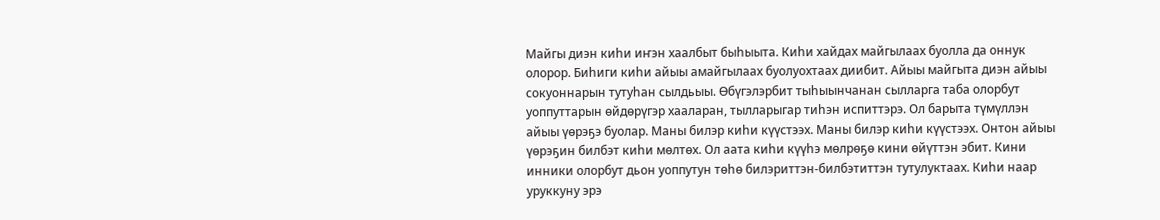Майгы диэн киһи иҥэн хаалбыт быһыыта. Киһи хайдах майгылаах буолла да оннук олорор. Биһиги киһи айыы амайгылаах буолуохтаах диибит. Айыы майгыта диэн айыы сокуоннарын тутуһан сылдьыы. Өбүгэлэрбит тыһыынчанан сылларга таба олорбут уоппуттарын өйдөрүгэр хааларан, тылларыгар тиһэн испиттэрэ. Ол барыта түмүллэн айыы үөрэҕэ буолар. Маны билэр киһи күүстээх. Маны билэр киһи күүстээх. Онтон айыы үөрэҕин билбэт киһи мөлтөх. Ол аата киһи күүһэ мөлрөҕө кини өйүттэн эбит. Кини инники олорбут дьон уоппутун төһө билэриттэн-билбэтиттэн тутулуктаах. Киһи наар уруккуну эрэ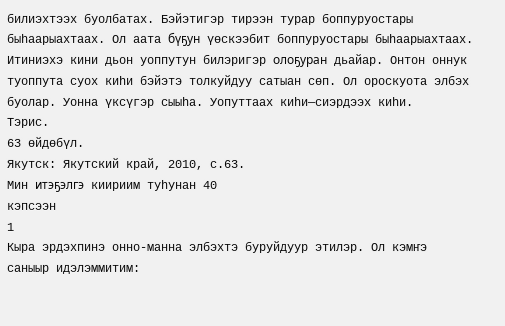билиэхтээх буолбатах. Бэйэтигэр тирээн турар боппуруостары быһаарыахтаах. Ол аата бүҕун үөскээбит боппуруостары быһаарыахтаах. Итиниэхэ кини дьон уоппутун билэригэр олоҕуран дьайар. Онтон оннук туоппута суох киһи бэйэтэ толкуйдуу сатыан сөп. Ол ороскуота элбэх буолар. Уонна үксүгэр сыыһа. Уопуттаах киһи—сиэрдээх киһи.
Тэрис.
63 өйдөбүл.
Якутск: Якутский край, 2010, с.63.
Мин итэҕэлгэ киириим туһунан 40
кэпсээн
1
Кыра эрдэхпинэ онно-манна элбэхтэ буруйдуур этилэр. Ол кэмҥэ саныыр идэлэммитим: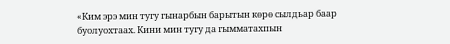«Ким эрэ мин тугу гынарбын барытын көрө сылдьар баар буолуохтаах. Кини мин тугу да гымматахпын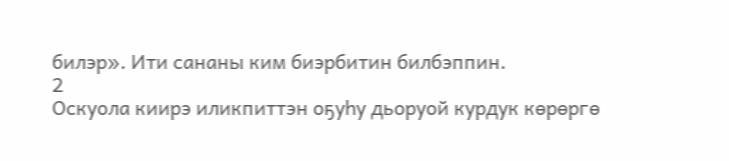билэр». Ити сананы ким биэрбитин билбэппин.
2
Оскуола киирэ иликпиттэн оҕуһу дьоруой курдук көрөргө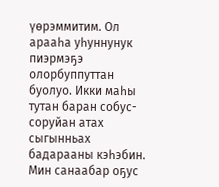үөрэммитим. Ол арааһа уһуннунук пиэрмэҕэ олорбуппуттан буолуо. Икки маһы тутан баран собус-соруйан атах сыгынньах бадарааны кэһэбин. Мин санаабар оҕус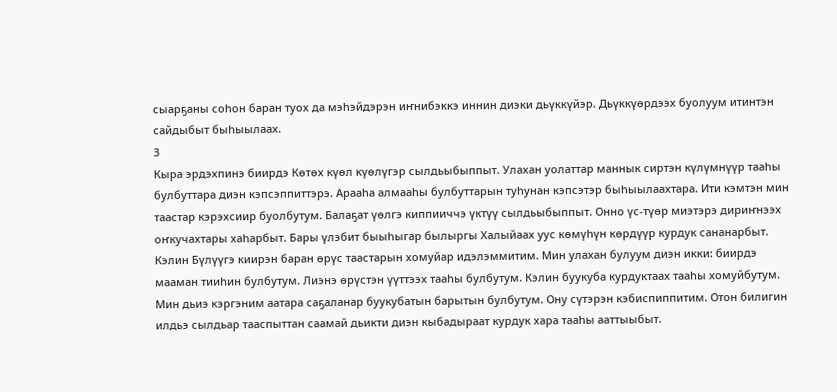сыарҕаны соһон баран туох да мэһэйдэрэн иҥнибэккэ иннин диэки дьүккүйэр. Дьүккүөрдээх буолуум итинтэн сайдыбыт быһыылаах.
3
Кыра эрдэхпинэ биирдэ Көтөх күөл күөлүгэр сылдьыбыппыт. Улахан уолаттар маннык сиртэн күлүмнүүр тааһы булбуттара диэн кэпсэппиттэрэ. Арааһа алмааһы булбуттарын туһунан кэпсэтэр быһыылаахтара. Ити кэмтэн мин таастар кэрэхсиир буолбутум. Балаҕат үөлгэ киппииччэ үктүү сылдьыбыппыт. Онно үс-түөр миэтэрэ дириҥнээх оҥкучахтары хаһарбыт. Бары үлэбит быыһыгар былыргы Халыйаах уус көмүһүн көрдүүр курдук сананарбыт. Кэлин Бүлүүгэ киирэн баран өрүс таастарын хомуйар идэлэммитим. Мин улахан булуум диэн икки: биирдэ мааман тииһин булбутум. Лиэнэ өрүстэн үүттээх тааһы булбутум. Кэлин буукуба курдуктаах тааһы хомуйбутум. Мин дьиэ кэргэним аатара саҕаланар буукубатын барытын булбутум. Ону сүтэрэн кэбиспиппитим. Отон билигин илдьэ сылдьар тааспыттан саамай дьикти диэн кыбадыраат курдук хара тааһы ааттыыбыт.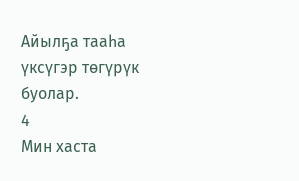Айылҕа тааһа үксүгэр төгүрүк буолар.
4
Мин хаста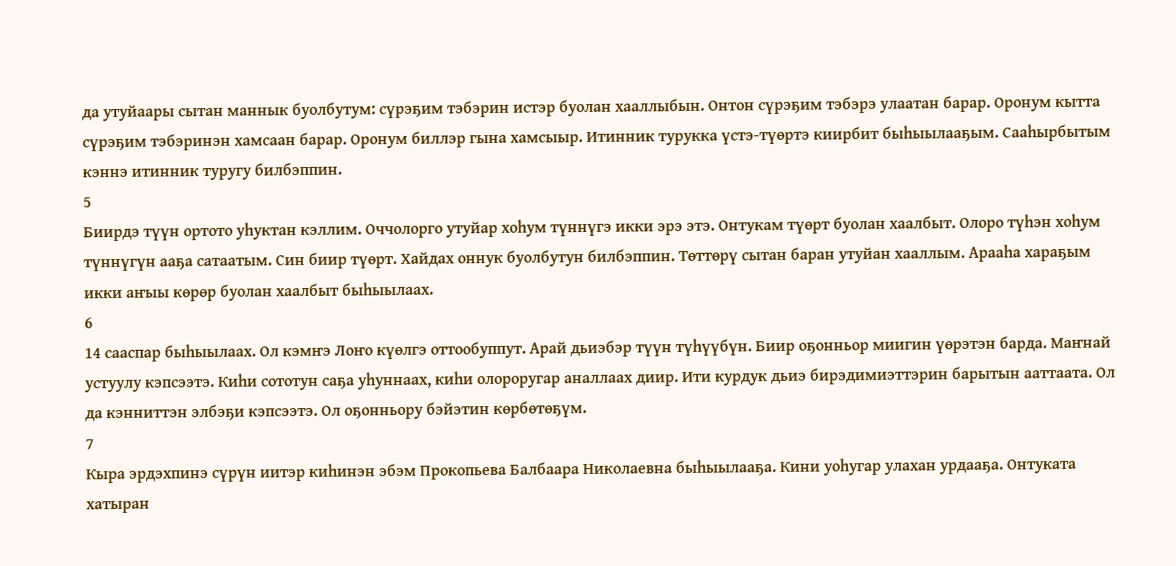да утуйаары сытан маннык буолбутум: сүрэҕим тэбэрин истэр буолан хааллыбын. Онтон сүрэҕим тэбэрэ улаатан барар. Оронум кытта сүрэҕим тэбэринэн хамсаан барар. Оронум биллэр гына хамсыыр. Итинник турукка үстэ-түөртэ киирбит быһыылааҕым. Сааһырбытым кэннэ итинник туругу билбэппин.
5
Биирдэ түүн ортото уһуктан кэллим. Оччолорго утуйар хоһум түннүгэ икки эрэ этэ. Онтукам түөрт буолан хаалбыт. Олоро түһэн хоһум түннүгүн ааҕа сатаатым. Син биир түөрт. Хайдах оннук буолбутун билбэппин. Төттөрү сытан баран утуйан хааллым. Арааһа хараҕым икки аҥыы көрөр буолан хаалбыт быһыылаах.
6
14 сааспар быһыылаах. Ол кэмҥэ Лоҥо күөлгэ оттообуппут. Арай дьиэбэр түүн түһүүбүн. Биир оҕонньор миигин үөрэтэн барда. Маҥнай устуулу кэпсээтэ. Киһи сототун саҕа уһуннаах, киһи олороругар аналлаах диир. Ити курдук дьиэ бирэдимиэттэрин барытын ааттаата. Ол да кэнниттэн элбэҕи кэпсээтэ. Ол оҕонньору бэйэтин көрбөтөҕүм.
7
Кыра эрдэхпинэ сүрүн иитэр киһинэн эбэм Прокопьева Балбаара Николаевна быһыылааҕа. Кини уоһугар улахан урдааҕа. Онтуката хатыран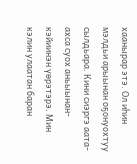хаанырар этэ. Ол иһин мэлдьи арыынан оҕонуохтуу сылдьара. Кини сиэргэ аата-ахса суох аньыынан-кэйиинэн үөрэтэрэ. Мин кэлин улаатан баран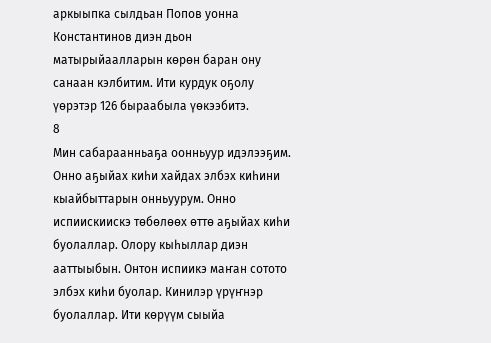аркыыпка сылдьан Попов уонна Константинов диэн дьон матырыйаалларын көрөн баран ону санаан кэлбитим. Ити курдук оҕолу үөрэтэр 126 быраабыла үөкээбитэ.
8
Мин сабараанньаҕа оонньуур идэлээҕим. Онно аҕыйах киһи хайдах элбэх киһини кыайбыттарын онньуурум. Онно испиискиискэ төбөлөөх өттө аҕыйах киһи буолаллар. Олору кыһыллар диэн ааттыыбын. Онтон испиикэ маҥан сотото элбэх киһи буолар. Кинилэр үрүҥнэр буолаллар. Ити көрүүм сыыйа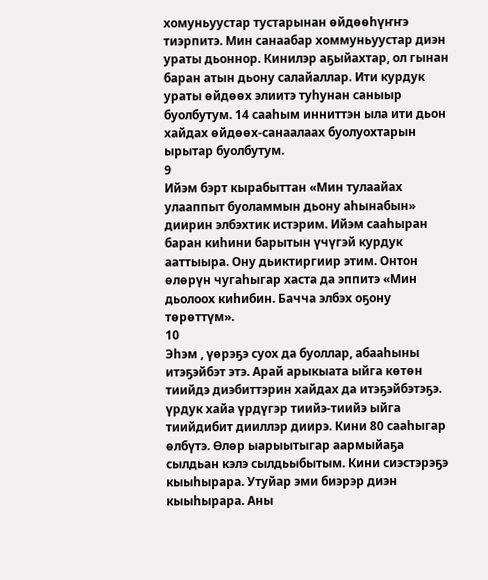хомуньуустар тустарынан өйдөөһүҥҥэ тиэрпитэ. Мин санаабар хоммуньуустар диэн ураты дьоннор. Кинилэр аҕыйахтар, ол гынан баран атын дьону салайаллар. Ити курдук ураты өйдөөх элиитэ туһунан саныыр буолбутум. 14 сааһым инниттэн ыла ити дьон хайдах өйдөөх-санаалаах буолуохтарын ырытар буолбутум.
9
Ийэм бэрт кырабыттан «Мин тулаайах улааппыт буоламмын дьону аһынабын» диирин элбэхтик истэрим. Ийэм сааһыран баран киһини барытын үчүгэй курдук ааттыыра. Ону дьиктиргиир этим. Онтон өлөрүн чугаһыгар хаста да эппитэ «Мин дьолоох киһибин. Бачча элбэх оҕону төрөттүм».
10
Эһэм , үөрэҕэ суох да буоллар, абааһыны итэҕэйбэт этэ. Арай арыкыата ыйга көтөн тиийдэ диэбиттэрин хайдах да итэҕэйбэтэҕэ. үрдук хайа үрдүгэр тиийэ-тиийэ ыйга тиийдибит дииллэр диирэ. Кини 80 сааһыгар өлбүтэ. Өлөр ыарыытыгар аармыйаҕа сылдьан кэлэ сылдьыбытым. Кини сиэстэрэҕэ кыыһырара. Утуйар эми биэрэр диэн кыыһырара. Аны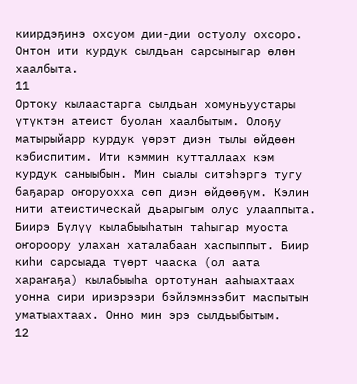киирдэҕинэ охсуом дии-дии остуолу охсоро. Онтон ити курдук сылдьан сарсыныгар өлөн хаалбыта.
11
Ортоку кылаастарга сылдьан хомуньуустары үтүктэн атеист буолан хаалбытым. Олоҕу матырыйарр курдук үөрэт диэн тылы өйдөөн кэбиспитим. Ити кэммин кутталлаах кэм курдук саныыбын. Мин сыалы ситэһэргэ тугу баҕарар оҥоруохха сөп диэн өйдөөҕүм. Кэлин нити атеистическай дьарыгым олус улааппыта. Биирэ Бүлүү кылабыыһатын таһыгар муоста оҥороору улахан хаталабаан хаспыппыт. Биир киһи сарсыада түөрт чааска (ол аата хараҥаҕа) кылабыыһа ортотунан ааһыахтаах уонна сири ириэрээри бэйлэмнээбит маспытын уматыахтаах. Онно мин эрэ сылдьыбытым.
12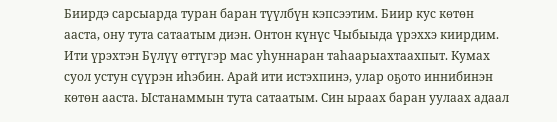Биирдэ сарсыарда туран баран түүлбүн кэпсээтим. Биир кус көтөн ааста, ону тута сатаатым диэн. Онтон күнүс Чыбыыда үрэххэ киирдим. Ити үрэхтэн Бүлүү өттүгэр мас уһуннаран таһаарыахтаахпыт. Кумах суол устун сүүрэн иһэбин. Арай ити истэхпинэ, улар оҕото иннибинэн көтөн ааста. Ыстанаммын тута сатаатым. Син ыраах баран уулаах адаал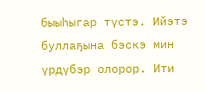быыһыгар түстэ. Ийэтэ буллаҕына бэскэ мин үрдүбэр олорор. Ити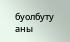буолбуту аны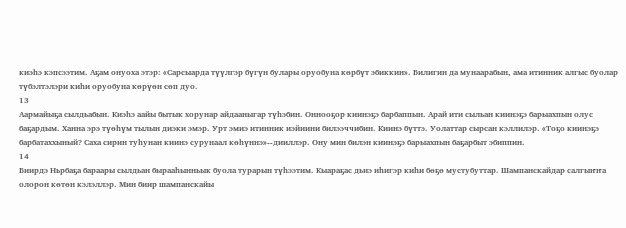киэһэ кэпсээтим. Аҕам онуоха этэр: «Сарсыарда түүлгэр бүгүн булары оруобуна көрбүт эбиккин». Билигин да мунаарабын, ама итинник алгыс буолар түбэлтэлэри киһи оруобуна көрүөн сөп дуо.
13
Аармайыҕа сылдьабын. Киэһэ аайы бытык хорунар айдааныгар түһэбин. Оннооҕор киинэҕэ барбаппын. Арай ити сыльан киинэҕэ барыахпын олус баҕардым. Ханна эрэ түөһүм тылын диэки эмэр. Урт эмиэ итинник иэйиини билээччибин. Киинэ бүттэ. Уолаттар сырсан кэллилэр. «Тоҕо киинэҕэ барбатаххыный? Саха сирин туһунан киинэ сурунаал көһүннэ»--дииллэр. Ону мин билэн киинэҕэ барыахпын баҕарбыт эбиппин.
14
Биирдэ Ньрбаҕа бараары сылдьан бырааһынньык буола турарын түһээтим. Кыараҕас дьиэ иһигэр киһи бөҕө мустубуттар. Шампанскайдар салгыҥҥа олорон көтөн кэлэллэр. Мин биир шампанскайы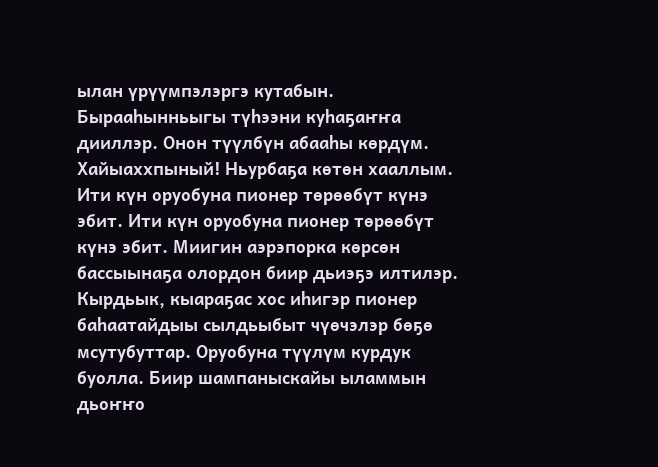ылан үрүүмпэлэргэ кутабын. Бырааһынньыгы түһээни куһаҕаҥҥа дииллэр. Онон түүлбүн абааһы көрдүм. Хайыаххпыный! Ньурбаҕа көтөн хааллым. Ити күн оруобуна пионер төрөөбүт күнэ эбит. Ити күн оруобуна пионер төрөөбүт күнэ эбит. Миигин аэрэпорка көрсөн бассыынаҕа олордон биир дьиэҕэ илтилэр. Кырдьык, кыараҕас хос иһигэр пионер баһаатайдыы сылдьыбыт чүөчэлэр бөҕө мсутубуттар. Оруобуна түүлүм курдук буолла. Биир шампаныскайы ыламмын дьоҥҥо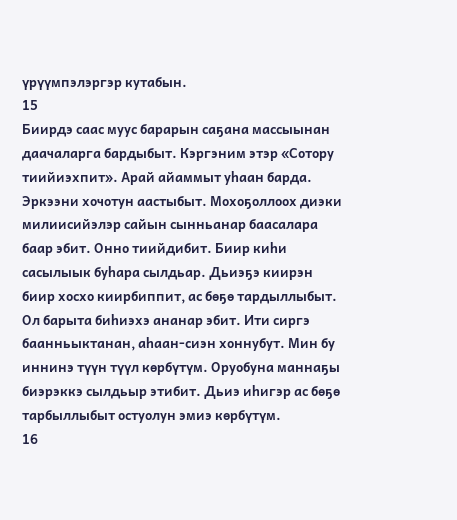үрүүмпэлэргэр кутабын.
15
Биирдэ саас муус барарын саҕана массыынан даачаларга бардыбыт. Кэргэним этэр «Сотору тиийиэхпит». Арай айаммыт уһаан барда. Эркээни хочотун аастыбыт. Мохоҕоллоох диэки милиисийэлэр сайын сынньанар баасалара баар эбит. Онно тиийдибит. Биир киһи сасылыык буһара сылдьар. Дьиэҕэ киирэн биир хосхо киирбиппит, ас бөҕө тардыллыбыт. Ол барыта биһиэхэ ананар эбит. Ити сиргэ баанньыктанан, аһаан-сиэн хоннубут. Мин бу иннинэ түүн түүл көрбүтүм. Оруобуна маннаҕы биэрэккэ сылдьыр этибит. Дьиэ иһигэр ас бөҕө тарбыллыбыт остуолун эмиэ көрбүтүм.
16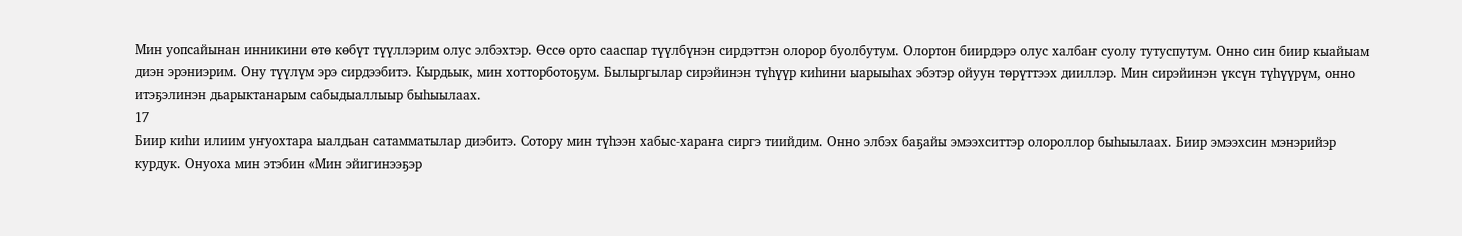Мин уопсайынан инникини өтө көбүт түүллэрим олус элбэхтэр. Өссө орто сааспар түүлбүнэн сирдэттэн олорор буолбутум. Олортон биирдэрэ олус халбаҥ суолу тутуспутум. Онно син биир кыайыам диэн эрэниэрим. Ону түүлүм эрэ сирдээбитэ. Кырдьык, мин хотторботоҕум. Былыргылар сирэйинэн түһүүр киһини ыарыыһах эбэтэр ойуун төрүттээх дииллэр. Мин сирэйинэн үксүн түһүүрүм, онно итэҕэлинэн дьарыктанарым сабыдыаллыыр быһыылаах.
17
Биир киһи илиим уҥуохтара ыалдьан сатамматылар диэбитэ. Сотору мин түһээн хабыс-хараҥа сиргэ тиийдим. Онно элбэх баҕайы эмээхситтэр олороллор быһыылаах. Биир эмээхсин мэнэрийэр курдук. Онуоха мин этэбин «Мин эйигинээҕэр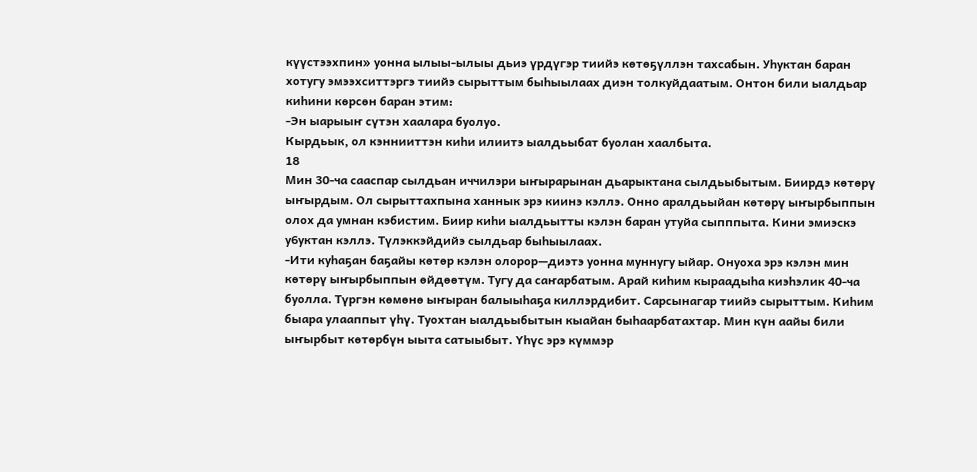күүстээхпин» уонна ылыы-ылыы дьиэ үрдүгэр тиийэ көтөҕүллэн тахсабын. Уһуктан баран хотугу эмээхситтэргэ тиийэ сырыттым быһыылаах диэн толкуйдаатым. Онтон били ыалдьар киһини көрсөн баран этим:
-Эн ыарыыҥ сүтэн хаалара буолуо.
Кырдьык, ол кэннииттэн киһи илиитэ ыалдьыбат буолан хаалбыта.
18
Мин 30-ча сааспар сылдьан иччилэри ыҥырарынан дьарыктана сылдьыбытым. Биирдэ көтөрү ыҥырдым. Ол сырыттахпына ханнык эрэ киинэ кэллэ. Онно аралдьыйан көтөрү ыҥырбыппын олох да умнан кэбистим. Биир киһи ыалдьытты кэлэн баран утуйа сыпппыта. Кини эмиэскэ у6уктан кэллэ. Түлэккэйдийэ сылдьар быһыылаах.
-Ити куһаҕан баҕайы көтөр кэлэн олорор—диэтэ уонна муннугу ыйар. Онуоха эрэ кэлэн мин көтөрү ыҥырбыппын өйдөөтүм. Тугу да саҥарбатым. Арай киһим кыраадыһа киэһэлик 40-ча буолла. Түргэн көмөнө ыҥыран балыыһаҕа киллэрдибит. Сарсынагар тиийэ сырыттым. Киһим быара улааппыт үһү. Туохтан ыалдьыбытын кыайан быһаарбатахтар. Мин күн аайы били ыҥырбыт көтөрбүн ыыта сатыыбыт. Үһүс эрэ күммэр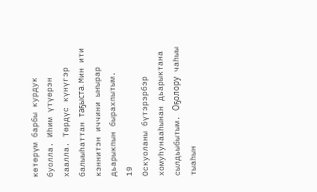көтөрүм барбы курдук буолла. Иһим үтүөрэн хаалла. Төрдүс күнүгэр балыыһаттан таҕыста. Мин ити кэннитэн иччини ыҥырар дьарыкпын бырахпытым.
19
Оскуоланы бүтэрэрбэр хомуһунааһынан дьарыктана сылдьыбытым. Оҕолору чаһыы тыаһын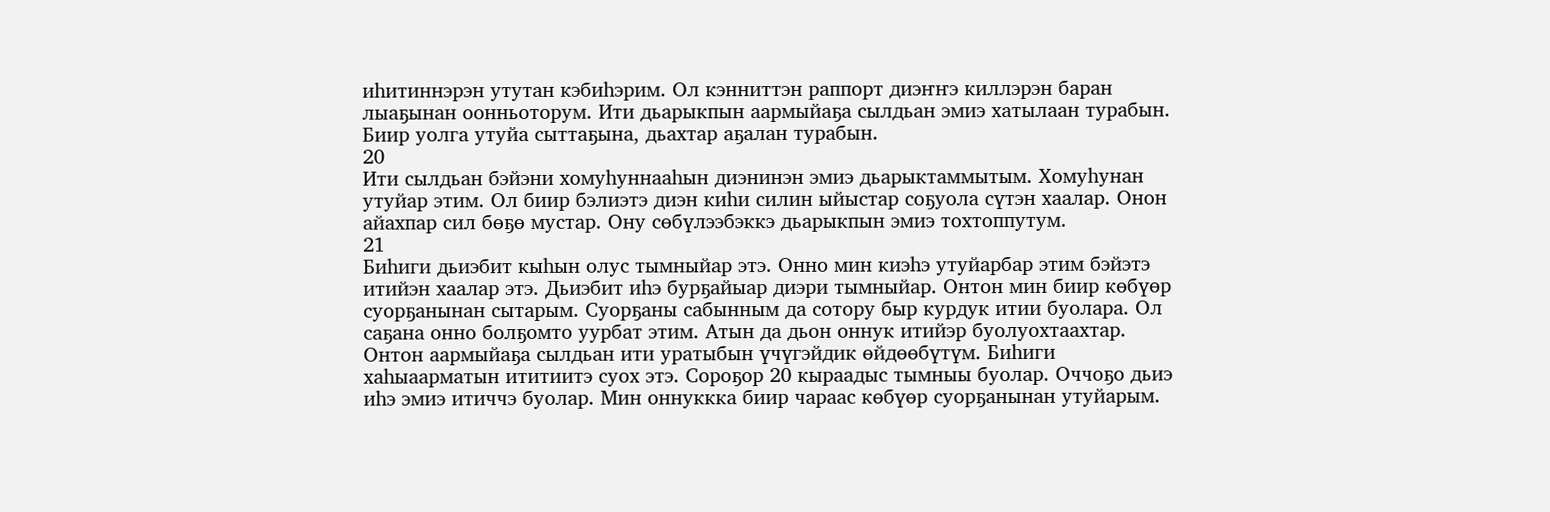иһитиннэрэн утутан кэбиһэрим. Ол кэнниттэн раппорт диэҥҥэ киллэрэн баран лыаҕынан оонньоторум. Ити дьарыкпын аармыйаҕа сылдьан эмиэ хатылаан турабын. Биир уолга утуйа сыттаҕына, дьахтар аҕалан турабын.
20
Ити сылдьан бэйэни хомуһуннааһын диэнинэн эмиэ дьарыктаммытым. Хомуһунан утуйар этим. Ол биир бэлиэтэ диэн киһи силин ыйыстар соҕуола сүтэн хаалар. Онон айахпар сил бөҕө мустар. Ону сөбүлээбэккэ дьарыкпын эмиэ тохтоппутум.
21
Биһиги дьиэбит кыһын олус тымныйар этэ. Онно мин киэһэ утуйарбар этим бэйэтэ итийэн хаалар этэ. Дьиэбит иһэ бурҕайыар диэри тымныйар. Онтон мин биир көбүөр суорҕанынан сытарым. Суорҕаны сабынным да сотору быр курдук итии буолара. Ол саҕана онно болҕомто уурбат этим. Атын да дьон оннук итийэр буолуохтаахтар. Онтон аармыйаҕа сылдьан ити уратыбын үчүгэйдик өйдөөбүтүм. Биһиги хаһыаарматын ититиитэ суох этэ. Сороҕор 20 кыраадыс тымныы буолар. Оччоҕо дьиэ иһэ эмиэ итиччэ буолар. Мин оннуккка биир чараас көбүөр суорҕанынан утуйарым.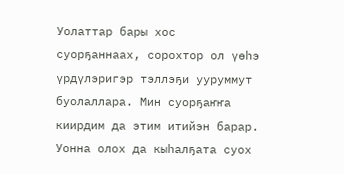Уолаттар бары хос суорҕаннаах, сорохтор ол үөһэ үрдүлэригэр тэллэҕи ууруммут буолаллара. Мин суорҕаҥҥа киирдим да этим итийэн барар. Уонна олох да кыһалҕата суох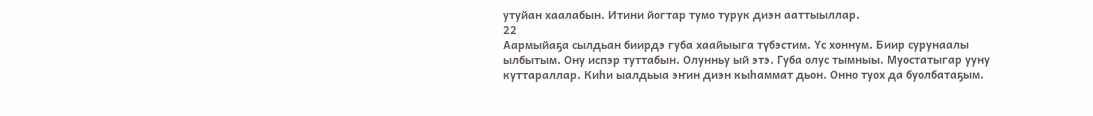утуйан хаалабын. Итини йогтар тумо турук диэн ааттыыллар.
22
Аармыйаҕа сылдьан биирдэ губа хаайыыга түбэстим. Үс хоннум. Биир сурунаалы ылбытым. Ону испэр туттабын. Олунньу ый этэ. Губа олус тымныы. Муостатыгар ууну куттараллар. Киһи ыалдьыа эҥин диэн кыһаммат дьон. Онно туох да буолбатаҕым.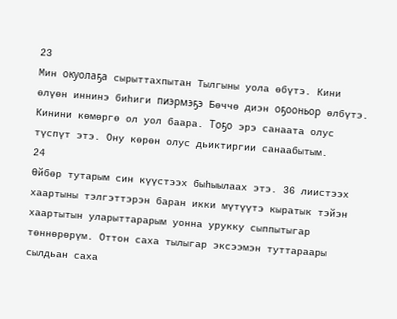23
Мин окуолаҕа сырыттахпытан Тылгыны уола өбүтэ. Кини өлүөн иннинэ биһиги пиэрмэҕэ Бөччө диэн оҕооньор өлбүтэ. Кинини көмөргө ол уол баара. Тоҕо эрэ санаата олус түспүт этэ. Ону көрөн олус дьиктиргии санаабытым.
24
Өйбөр тутарым син күүстээх быһыылаах этэ. 36 лиистээх хаартыны тэлгэттэрэн баран икки мүтүүтэ кыратык тэйэн хаартытын уларыттарарым уонна урукку сыппытыгар төннөрөрүм. Оттон саха тылыгар эксээмэн туттараары сылдьан саха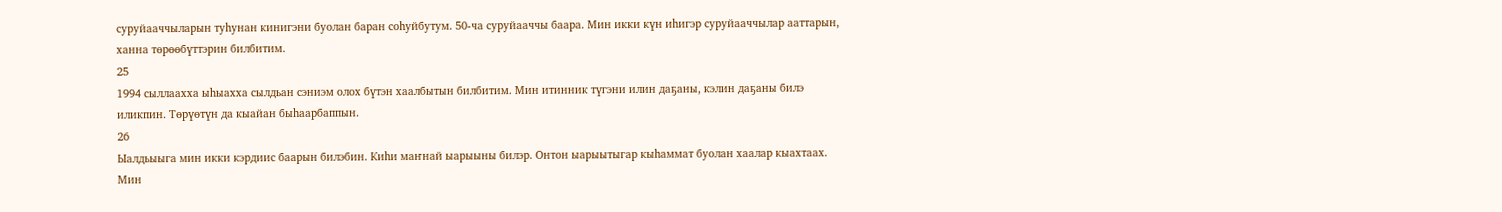суруйааччыларын туһунан кинигэни буолан баран соһуйбутум. 50-ча суруйааччы баара. Мин икки күн иһигэр суруйааччылар ааттарын, ханна төрөөбүттэрин билбитим.
25
1994 сыллаахха ыһыахха сылдьан сэниэм олох бүтэн хаалбытын билбитим. Мин итинник түгэни илин даҕаны, кэлин даҕаны билэ иликпин. Төрүөтүн да кыайан быһаарбаппын.
26
Ыалдьыыга мин икки кэрдиис баарын билэбин. Киһи маҥнай ыарыыны билэр. Онтон ыарыытыгар кыһаммат буолан хаалар кыахтаах. Мин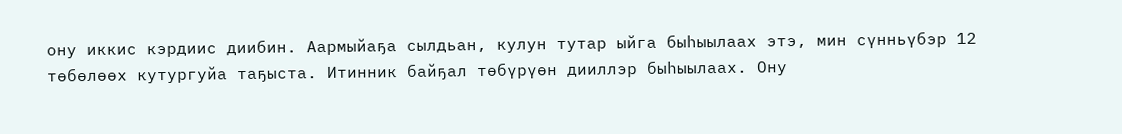ону иккис кэрдиис диибин. Аармыйаҕа сылдьан, кулун тутар ыйга быһыылаах этэ, мин сүнньүбэр 12 төбөлөөх кутургуйа таҕыста. Итинник байҕал төбүрүөн дииллэр быһыылаах. Ону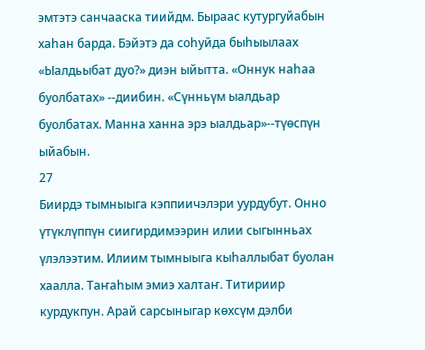эмтэтэ санчааска тиийдм. Быраас кутургуйабын хаһан барда. Бэйэтэ да соһуйда быһыылаах «Ыалдьыбат дуо?» диэн ыйытта. «Оннук наһаа буолбатах» --диибин. «Сүнньүм ыалдьар буолбатах. Манна ханна эрэ ыалдьар»--түөспүн ыйабын.
27
Биирдэ тымныыга кэппиичэлэри уурдубут. Онно үтүклүппүн сиигирдимээрин илии сыгынньах үлэлээтим. Илиим тымныыга кыһаллыбат буолан хаалла. Таҥаһым эмиэ халтаҥ. Титириир курдукпун. Арай сарсыныгар көхсүм дэлби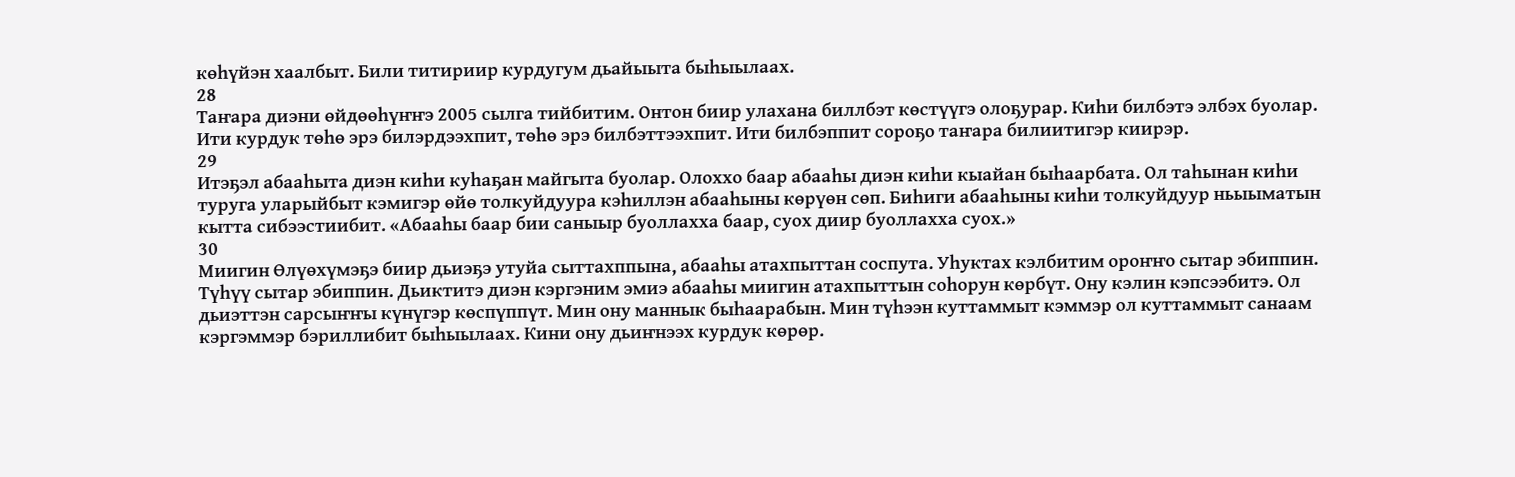көһүйэн хаалбыт. Били титириир курдугум дьайыыта быһыылаах.
28
Таҥара диэни өйдөөһүҥҥэ 2005 сылга тийбитим. Онтон биир улахана биллбэт көстүүгэ олоҕурар. Киһи билбэтэ элбэх буолар. Ити курдук төһө эрэ билэрдээхпит, төһө эрэ билбэттээхпит. Ити билбэппит сороҕо таҥара билиитигэр киирэр.
29
Итэҕэл абааһыта диэн киһи куһаҕан майгыта буолар. Олоххо баар абааһы диэн киһи кыайан быһаарбата. Ол таһынан киһи туруга уларыйбыт кэмигэр өйө толкуйдуура кэһиллэн абааһыны көрүөн сөп. Биһиги абааһыны киһи толкуйдуур ньыыматын кытта сибээстиибит. «Абааһы баар бии саныыр буоллахха баар, суох диир буоллахха суох.»
30
Миигин Өлүөхүмэҕэ биир дьиэҕэ утуйа сыттахппына, абааһы атахпыттан соспута. Уһуктах кэлбитим ороҥҥо сытар эбиппин. Түһүү сытар эбиппин. Дьиктитэ диэн кэргэним эмиэ абааһы миигин атахпыттын соһорун көрбүт. Ону кэлин кэпсээбитэ. Ол дьиэттэн сарсыҥҥы күнүгэр көспүппүт. Мин ону маннык быһаарабын. Мин түһээн куттаммыт кэммэр ол куттаммыт санаам кэргэммэр бэриллибит быһыылаах. Кини ону дьиҥнээх курдук көрөр.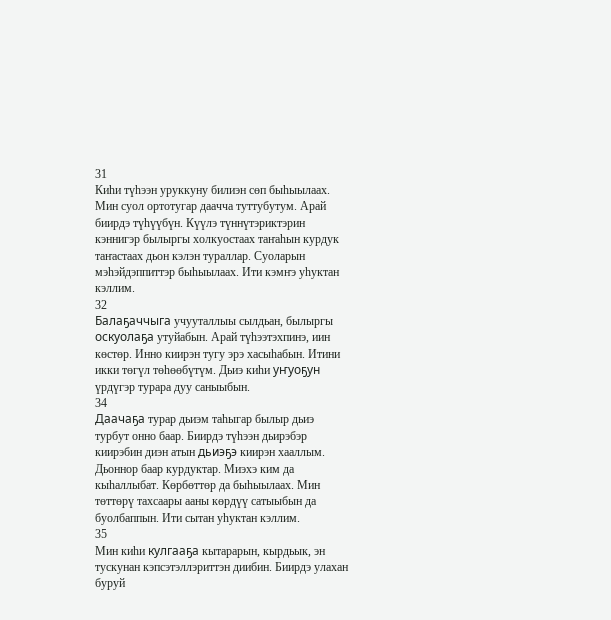31
Киһи түһээн уруккуну билиэн сөп быһыылаах. Мин суол ортотугар даачча туттубутум. Арай биирдэ түһүүбүн. Күүлэ түннүтэриктэрин кэннигэр былыргы холкуостаах таҥаһын курдук таҥастаах дьон кэлэн тураллар. Суоларын мэһэйдэппиттэр быһыылаах. Ити кэмҥэ уһуктан кэллим.
32
Балаҕаччыга учууталлыы сылдьан, былыргы оскуолаҕа утуйабын. Арай түһээтэхпинэ, иин көстөр. Инно киирэн тугу эрэ хасыһабын. Итини икки төгүл төһөөбүтүм. Дьиэ киһи уҥуоҕун үрдүгэр турара дуу саныыбын.
34
Даачаҕа турар дьиэм таһыгар былыр дьиэ турбут онно баар. Биирдэ түһээн дьирэбэр киирэбин диэн атын дьиэҕэ киирэн хааллым. Дьоннор баар курдуктар. Миэхэ ким да кыһаллыбат. Көрбөттөр да быһыылаах. Мин төттөрү тахсаары ааны көрдүү сатыыбын да буолбаппын. Ити сытан уһуктан кэллим.
35
Мин киһи кулгааҕа кытарарын, кырдьык, эн тускунан кэпсэтэллэриттэн диибин. Биирдэ улахан буруй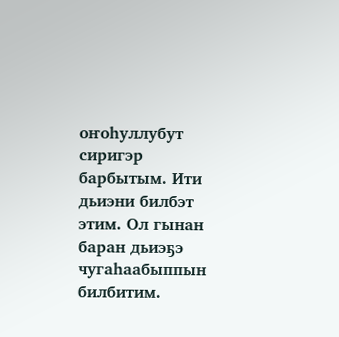оҥоһуллубут сиригэр барбытым. Ити дьиэни билбэт этим. Ол гынан баран дьиэҕэ чугаһаабыппын билбитим.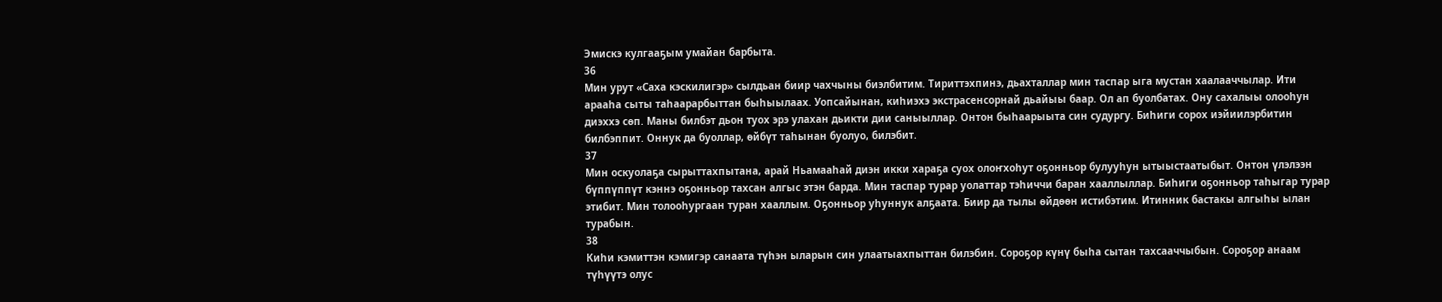Эмискэ кулгааҕым умайан барбыта.
36
Мин урут «Саха кэскилигэр» сылдьан биир чахчыны биэлбитим. Тириттэхпинэ, дьахталлар мин таспар ыга мустан хаалааччылар. Ити арааһа сыты таһаарарбыттан быһыылаах. Уопсайынан, киһиэхэ экстрасенсорнай дьайыы баар. Ол ап буолбатах. Ону сахалыы олооһун диэххэ сөп. Маны билбэт дьон туох эрэ улахан дьикти дии саныыллар. Онтон быһаарыыта син судургу. Биһиги сорох иэйиилэрбитин билбэппит. Оннук да буоллар, өйбүт таһынан буолуо, билэбит.
37
Мин оскуолаҕа сырыттахпытана, арай Ньамааһай диэн икки хараҕа суох олоҥхоһут оҕонньор булууһун ытыыстаатыбыт. Онтон үлэлээн бүппүппүт кэннэ оҕонньор тахсан алгыс этэн барда. Мин таспар турар уолаттар тэһиччи баран хааллыллар. Биһиги оҕонньор таһыгар турар этибит. Мин толооһургаан туран хааллым. Оҕонньор уһуннук алҕаата. Биир да тылы өйдөөн истибэтим. Итинник бастакы алгыһы ылан турабын.
38
Киһи кэмиттэн кэмигэр санаата түһэн ыларын син улаатыахпыттан билэбин. Сороҕор күнү быһа сытан тахсааччыбын. Сороҕор анаам түһүүтэ олус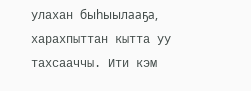улахан быһыылааҕа, харахпыттан кытта уу тахсааччы. Ити кэм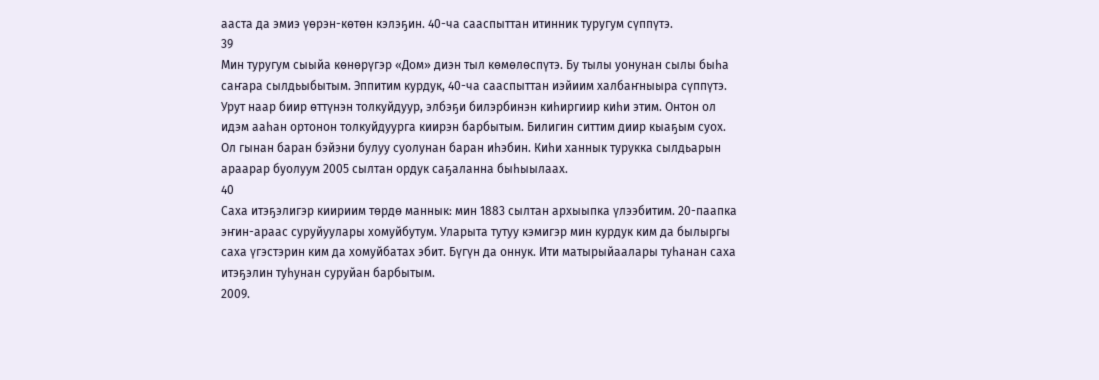ааста да эмиэ үөрэн-көтөн кэлэҕин. 40-ча сааспыттан итинник туругум сүппүтэ.
39
Мин туругум сыыйа көнөрүгэр «Дом» диэн тыл көмөлөспүтэ. Бу тылы уонунан сылы быһа саҥара сылдьыбытым. Эппитим курдук, 40-ча сааспыттан иэйиим халбаҥныыра сүппүтэ. Урут наар биир өттүнэн толкуйдуур, элбэҕи билэрбинэн киһиргиир киһи этим. Онтон ол идэм ааһан ортонон толкуйдуурга киирэн барбытым. Билигин ситтим диир кыаҕым суох. Ол гынан баран бэйэни булуу суолунан баран иһэбин. Киһи ханнык турукка сылдьарын араарар буолуум 2005 сылтан ордук саҕаланна быһыылаах.
40
Саха итэҕэлигэр киириим төрдө маннык: мин 1883 сылтан архыыпка үлээбитим. 20-паапка эҥин-араас суруйуулары хомуйбутум. Уларыта тутуу кэмигэр мин курдук ким да былыргы саха үгэстэрин ким да хомуйбатах эбит. Бүгүн да оннук. Ити матырыйаалары туһанан саха итэҕэлин туһунан суруйан барбытым.
2009.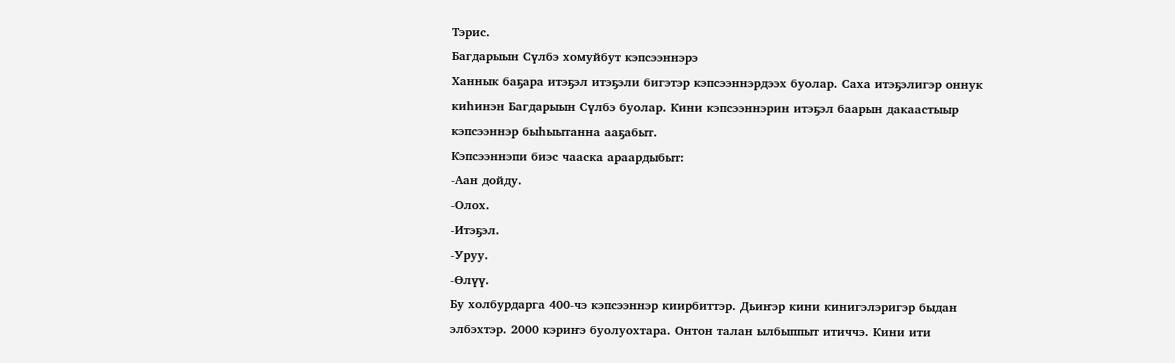Тэрис.
Багдарыын Сүлбэ хомуйбут кэпсээннэрэ
Ханнык баҕара итэҕэл итэҕэли бигэтэр кэпсээннэрдээх буолар. Саха итэҕэлигэр оннук киһинэн Багдарыын Сүлбэ буолар. Кини кэпсээннэрин итэҕэл баарын дакаастыыр кэпсээннэр быһыытанна ааҕабыт.
Кэпсээннэпи биэс чааска араардыбыт:
-Аан дойду.
-Олох.
-Итэҕэл.
-Уруу.
-Өлүү.
Бу холбурдарга 400-чэ кэпсээннэр киирбиттэр. Дьиҥэр кини кинигэлэригэр быдан элбэхтэр. 2000 кэриҥэ буолуохтара. Онтон талан ылбыппыт итиччэ. Кини ити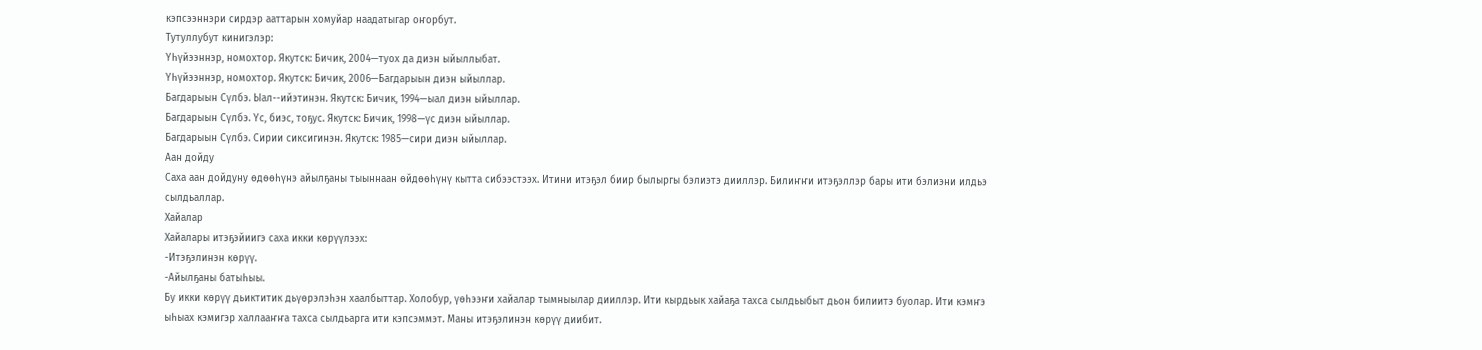кэпсээннэри сирдэр ааттарын хомуйар наадатыгар оҥорбут.
Тутуллубут кинигэлэр:
Үһүйээннэр, номохтор. Якутск: Бичик, 2004—туох да диэн ыйыллыбат.
Үһүйээннэр, номохтор. Якутск: Бичик, 2006—Багдарыын диэн ыйыллар.
Багдарыын Сүлбэ. Ыал--ийэтинэн. Якутск: Бичик, 1994—ыал диэн ыйыллар.
Багдарыын Сүлбэ. Үс, биэс, тоҕус. Якутск: Бичик, 1998—үс диэн ыйыллар.
Багдарыын Сүлбэ. Сирии сиксигинэн. Якутск: 1985—сири диэн ыйыллар.
Аан дойду
Саха аан дойдуну өдөөһүнэ айылҕаны тыыннаан өйдөөһүнү кытта сибээстээх. Итини итэҕэл биир былыргы бэлиэтэ дииллэр. Билиҥҥи итэҕэллэр бары ити бэлиэни илдьэ сылдьаллар.
Хайалар
Хайалары итэҕэйиигэ саха икки көрүүлээх:
-Итэҕэлинэн көрүү.
-Айылҕаны батыһыы.
Бу икки көрүү дьиктитик дьүөрэлэһэн хаалбыттар. Холобур, үөһээҥи хайалар тымныылар дииллэр. Ити кырдьык хайаҕа тахса сылдьыбыт дьон билиитэ буолар. Ити кэмҥэ ыһыах кэмигэр халлааҥҥа тахса сылдьарга ити кэпсэммэт. Маны итэҕэлинэн көрүү диибит.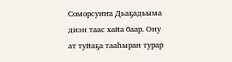Соморсуҥҥа Дьаҕадьыма диэн таас хайа баар. Ону ат туйаҕа тааһыран турар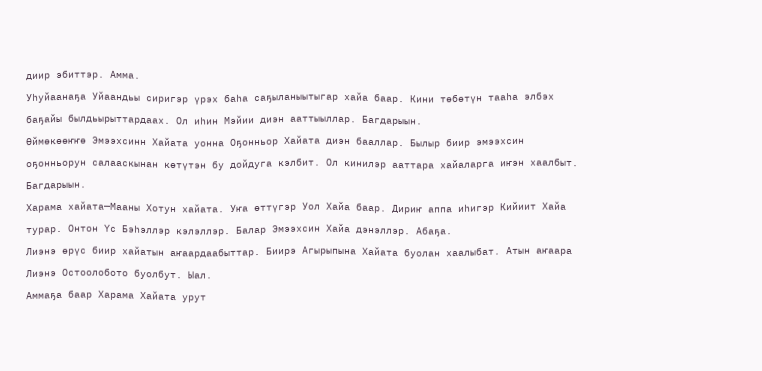диир эбиттэр. Амма.
Уһуйаанаҕа Уйаандьы сиригэр үрэх баһа саҕыланыытыгар хайа баар. Кини төбөтүн тааһа элбэх баҕайы былдьырыттардаах. Ол иһин Мэйии диэн ааттыыллар. Багдарыын.
Өймөкөөҥҥө Эмээхсинн Хайата уонна Оҕонньор Хайата диэн бааллар. Былыр биир эмээхсин оҕонньорун салааскынан көтүтэн бу дойдуга кэлбит. Ол кинилэр ааттара хайаларга иҥэн хаалбыт. Багдарыын.
Харама хайата—Мааны Хотун хайата. Уҥа өттүгэр Уол Хайа баар. Дириҥ аппа иһигэр Кийиит Хайа турар. Онтон Үс Бэһэллэр кэлэллэр. Балар Эмээхсин Хайа дэнэллэр. Абаҕа.
Лиэнэ өрүс биир хайатын аҥаардаабыттар. Биирэ Агырыпына Хайата буолан хаалыбат. Атын аҥаара Лиэнэ Остоолобото буолбут. Ыал.
Аммаҕа баар Харама Хайата урут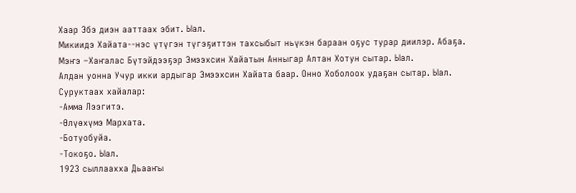Хаар Эбэ диэн ааттаах эбит. Ыал.
Микиидэ Хайата--нэс үтүгэн түгэҕиттэн тахсыбыт ньүкэн бараан оҕус турар диилэр. Абаҕа.
Мэҥэ –Хаҥалас Бүтэйдээҕэр Эмээхсин Хайатын Анныгар Алтан Хотун сытар. Ыал.
Алдан уонна Учур икки ардыгар Эмээхсин Хайата баар. Онно Хоболоох удаҕан сытар. Ыал.
Суруктаах хайалар:
-Амма Лээгитэ.
-Өлүөхүмэ Мархата.
-Ботуобуйа.
-Токоҕо. Ыал.
1923 сыллаахха Дьааҥы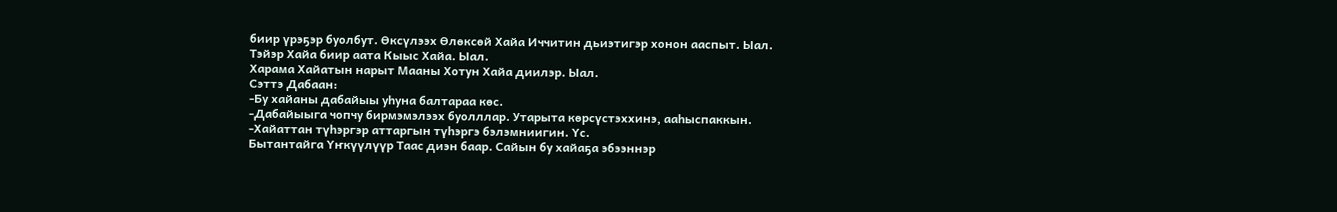биир үрэҕэр буолбут. Өксүлээх Өлөксөй Хайа Иччитин дьиэтигэр хонон ааспыт. Ыал.
Тэйэр Хайа биир аата Кыыс Хайа. Ыал.
Харама Хайатын нарыт Мааны Хотун Хайа диилэр. Ыал.
Сэттэ Дабаан:
-Бу хайаны дабайыы уһуна балтараа көс.
-Дабайыыга чопчу бирмэмэлээх буолллар. Утарыта көрсүстэххинэ, ааһыспаккын.
-Хайаттан түһэргэр аттаргын түһэргэ бэлэмниигин. Үс.
Бытантайга Үҥкүүлүүр Таас диэн баар. Сайын бу хайаҕа эбээннэр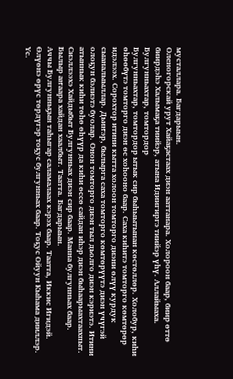мусталлара. Багдарыын.
Оленогорскай урут Хайаҕастаах диэн ааттанара. Холороон баар, биир өттө биирдэһэ Халымаҕа тиийэр, атына Идиигиргэ тиийэр үһү. Аллайыаха.
Булгунньахтар, томтордор
Булгунньахтар, томтордор ытык сир быһыытынан көстөллөр. Холобур, киһи өһөөбүтэ томторго диэн өс хоһооно баар. Саха киһитэ томторго көмтөрөр идэлээх. Сорохтор итини кытта холоон томторго диэни өлүү курдук сыаналыыллар. Дьиҥэр, былырга саха томторго көмтөрүүтэ диэн үчүгэй олоҕун бэлиэтэ буолар. Онон томторго диэн тыл дьолго диэн кэриэтэ. Итини атыннык киһи төһө өһүүр да киһи өссө сайдан иһэр диэн быһаарыахтаахпыт.
Сиэллээхэ Хайдыбыт Булгунньах диэн сир баар. Манна булгунньах баар. Былыр аҥаара хайдан хаалбыт. Таатта. Багдарыын.
Аччы Булгунньҕын таһыгар саламалаах кэрэх баар. Таатта, Иккис Игидэй.
Өлүөнэ өрүс төрдүгэр тоҕус булгунньах баар. Тоҕус Ойуун Кыһама дииллэр. Үс.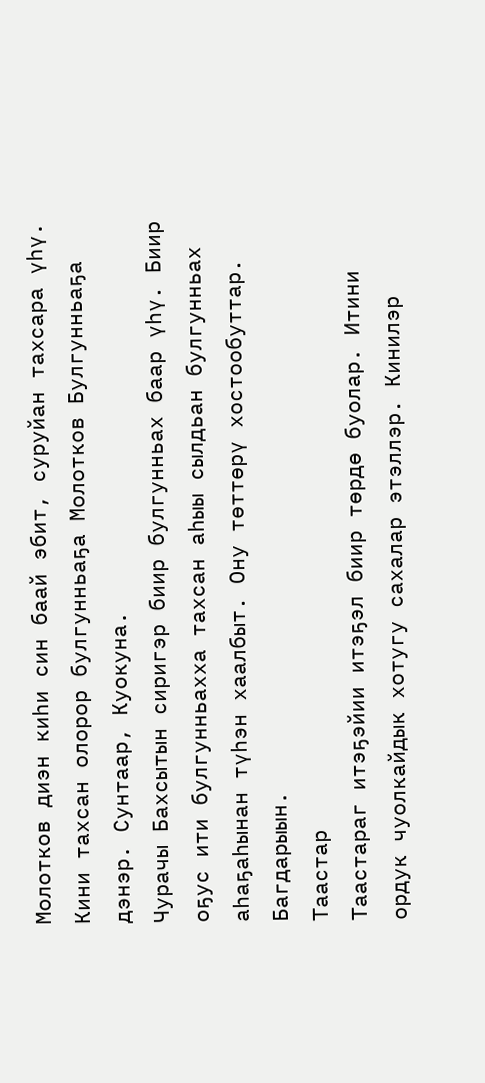Молотков диэн киһи син баай эбит, суруйан тахсара үһү. Кини тахсан олорор булгунньаҕа Молотков Булгунньаҕа дэнэр. Сунтаар, Куокуна.
Чурачы Бахсытын сиригэр биир булгунньах баар үһү. Биир оҕус ити булгунньахха тахсан аһыы сылдьан булгунньах аһаҕаһынан түһэн хаалбыт. Ону төттөрү хостообуттар. Багдарыын.
Таастар
Таастараг итэҕэйии итэҕэл биир төрдө буолар. Итини ордук чуолкайдык хотугу сахалар этэллэр. Кинилэр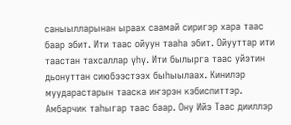саныылларынан ыраах саамай сиригэр хара таас баар эбит. Ити таас ойуун тааһа эбит. Ойууттар ити таастан тахсаллар үһү. Ити былырга таас уйэтин дьонуттан сиюбээстээх быһыылаах. Кинилэр муударастарын тааска иҥэрэн кэбиспиттэр.
Амбарчик таһыгар таас баар. Ону Ийэ Таас дииллэр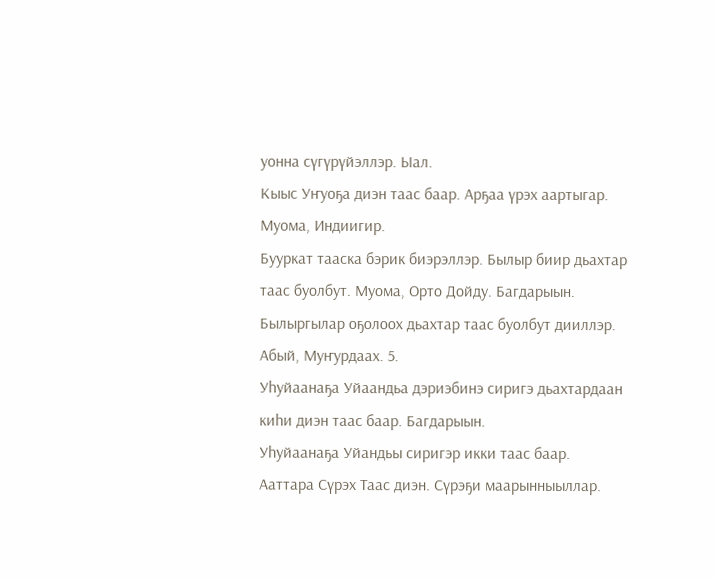уонна сүгүрүйэллэр. Ыал.
Кыыс Уҥуоҕа диэн таас баар. Арҕаа үрэх аартыгар. Муома, Индиигир.
Бууркат тааска бэрик биэрэллэр. Былыр биир дьахтар таас буолбут. Муома, Орто Дойду. Багдарыын.
Былыргылар оҕолоох дьахтар таас буолбут дииллэр. Абый, Муҥурдаах. 5.
Уһуйаанаҕа Уйаандьа дэриэбинэ сиригэ дьахтардаан киһи диэн таас баар. Багдарыын.
Уһуйаанаҕа Уйандьы сиригэр икки таас баар. Ааттара Сүрэх Таас диэн. Сүрэҕи маарынныыллар.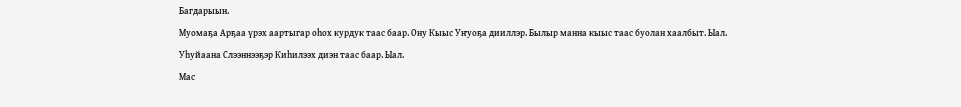Багдарыын.
Муомаҕа Арҕаа үрэх аартыгар оһох курдук таас баар. Ону Кыыс Уҥуоҕа дииллэр. Былыр манна кыыс таас буолан хаалбыт. Ыал.
Уһуйаана Слээннээҕэр Киһилээх диэн таас баар. Ыал.
Мас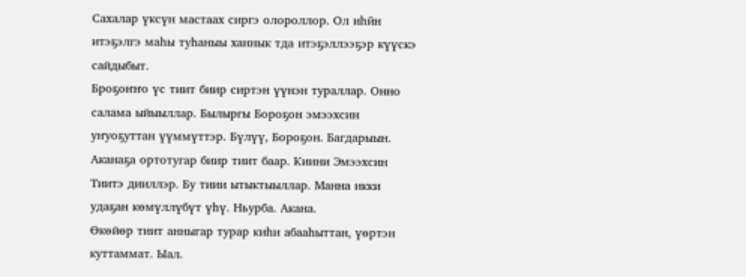Сахалар үксүн мастаах сиргэ олороллор. Ол иһӣн итэҕэлгэ маһы туһаныы ханнык тда итэҕэллээҕэр күүскэ сайдыбыт.
Броҕоҥҥо үс тиит биир сиртэн үүнэн тураллар. Онно салама ыйыыллар. Былыргы Бороҕон эмээхсин уҥуоҕуттан үүммүттэр. Бүлүү, Бороҕон. Багдарыын.
Аканаҕа ортотугар биир тиит баар. Киини Эмээхсин Тиитэ дииллэр. Бу тиии ытыктыыллар. Манна икки удаҕан көмүллүбүт үһү. Ньурба. Акана.
Өкөйөр тиит анныгар турар киһи абааһыттан, үөртэн куттаммат. Ыал.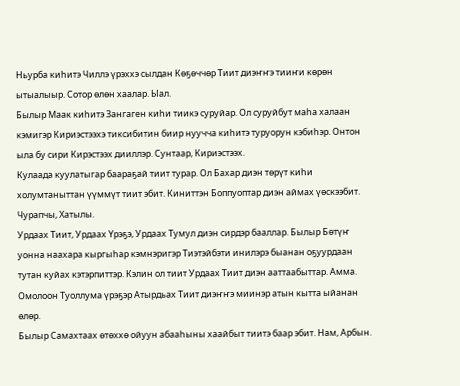Ньурба киһитэ Чиллэ үрэххэ сылдан Көҕөччөр Тиит диэҥҥэ тииҥи көрөн ытыалыыр. Сотор өлөн хаалар. Ыал.
Былыр Маак киһитэ Зангаген киһи тиикэ суруйар. Ол суруйбут маһа халаан кэмигэр Кириэстээхэ тиксибитин биир нуучча киһитэ туруорун кэбиһэр. Онтон ыла бу сири Кирэстээх дииллэр. Сунтаар, Кириэстээх.
Кулаада куулатыгар баараҕай тиит турар. Ол Бахар диэн төрүт киһи холумтаныттан үүммүт тиит эбит. Киниттэн Боппуоптар диэн аймах үөскээбит. Чурапчы, Хатылы.
Урдаах Тиит, Урдаах Үрэҕэ, Урдаах Тумул диэн сирдэр бааллар. Былыр Бөтүҥ уонна наахара кыргыһар кэмнэригэр Тиэтэйбэти инилэрэ быанан оҕуурдаан тутан куйах кэтэрпиттэр. Кэлин ол тиит Урдаах Тиит диэн ааттаабыттар. Амма.
Омолоон Туоллума үрэҕэр Атырдьах Тиит диэҥҥэ миинэр атын кытта ыйанан өлөр.
Былыр Самахтаах өтөххө ойуун абааһыны хаайбыт тиитэ баар эбит. Нам, Арбын.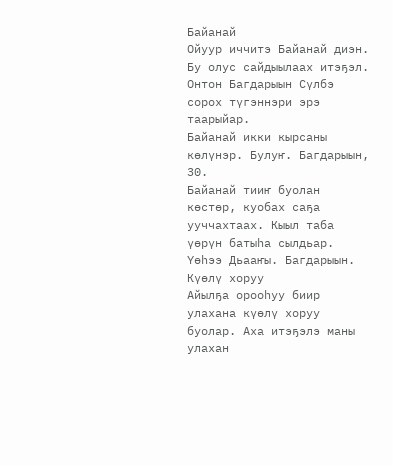Байанай
Ойуур иччитэ Байанай диэн. Бу олус сайдыылаах итэҕэл. Онтон Багдарыын Сүлбэ сорох түгэннэри эрэ таарыйар.
Байанай икки кырсаны көлүнэр. Булуҥ. Багдарыын, 30.
Байанай тииҥ буолан көстөр, куобах саҕа ууччахтаах. Кыыл таба үөрүн батыһа сылдьар. Үөһээ Дьааҥы. Багдарыын.
Күөлү хоруу
Айылҕа орооһуу биир улахана күөлү хоруу буолар. Аха итэҕэлэ маны улахан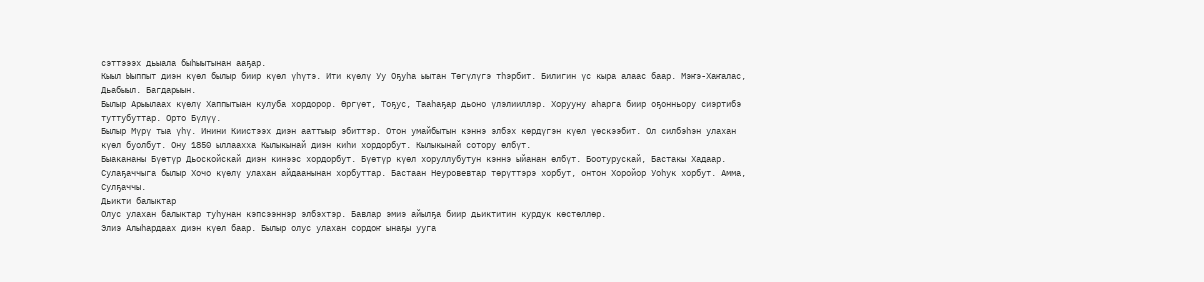сэттэээх дьыала быһыытынан ааҕар.
Кыыл Ыыппыт диэн күөл былыр биир күөл үһүтэ. Ити күөлү Уу Оҕуһа ыытан Төгүлүгэ тһэрбит. Билигин үс кыра алаас баар. Мэҥэ-Хаҥалас, Дьабыыл. Багдарыын.
Былыр Арыылаах күөлү Хаппытыан кулуба хордорор. Өргүөт, Тоҕус, Тааһаҕар дьоно үлэлииллэр. Хорууну аһарга биир оҕонньору сиэртибэ туттубуттар. Орто Бүлүү.
Былыр Мүрү тыа үһү. Инини Киистээх диэн ааттыыр эбиттэр. Отон умайбытын кэннэ элбэх көрдүгэн күөл үөскээбит. Ол силбэһэн улахан күөл буолбут. Ону 1850 ыллаахха Кылыкынай диэн киһи хордорбут. Кылыкынай сотору өлбүт.
Быакананы Бүөтүр Дьоскойскай диэн кинээс хордорбут. Бүөтүр күөл хоруллубутун кэннэ ыйанан өлбүт. Боотурускай, Бастакы Хадаар.
Сулаҕаччыга былыр Хочо күөлү улахан айдаанынан хорбуттар. Бастаан Неуровевтар төрүттэрэ хорбут, онтон Хоройор Уоһук хорбут. Амма, Сулҕаччы.
Дьикти балыктар
Олус улахан балыктар туһунан кэпсээннэр элбэхтэр. Бавлар эмиэ айылҕа биир дьиктитин курдук көстөллөр.
Элиэ Алыһардаах диэн күөл баар. Былыр олус улахан сордоҥ ынаҕы ууга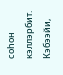соһон кэллэрбит. Кэбээйи,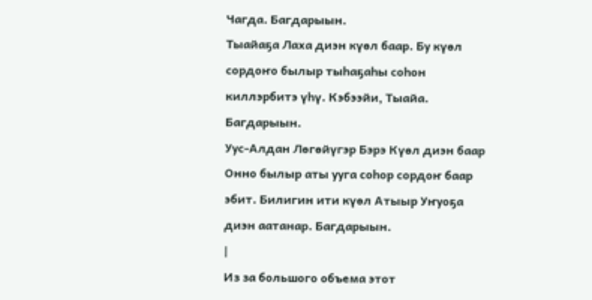Чагда. Багдарыын.
Тыайаҕа Лаха диэн күөл баар. Бу күөл сордоҥо былыр тыһаҕаһы соһон киллэрбитэ үһү. Кэбээйи, Тыайа. Багдарыын.
Уус-Алдан Лөгөйүгэр Бэрэ Күөл диэн баар Онно былыр аты ууга соһор сордоҥ баар эбит. Билигин ити күөл Атыыр Уҥуоҕа диэн аатанар. Багдарыын.
|
Из за большого объема этот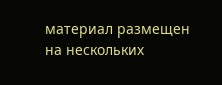материал размещен на нескольких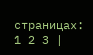страницах:
1 2 3 |